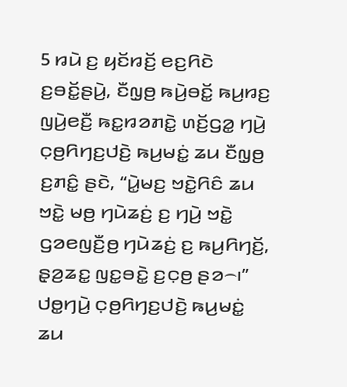5 ꤙꤣꤧ ꤢ꤬ ꤟꤢꤩꤙꤢꤩ꤬ ꤕꤢ꤬ꤖꤢꤧ ꤢ꤬ꤋꤢꤩ꤭ꤔꤣꤧ꤬, ꤢꤪꤜ꤫ꤥ꤬ ꤒꤣꤧ꤬ꤋꤢꤩ꤭ ꤒꤣ꤬ꤙꤢ꤬ ꤜꤣꤧ꤬ꤕꤢꤪ꤬ ꤒꤢ꤭ꤙꤤꤊꤢꤧ꤭ ꤛꤢꤩ꤬ꤞꤤ꤭ ꤚꤣꤧ꤬ ꤍ꤫ꤥ꤬ꤖꤚꤢ꤬ꤓꤢꤧ꤬ ꤒꤣ꤬ꤗꤢꤦ꤭ ꤘꤣ ꤢꤪꤜ꤫ꤥ꤬ ꤢ꤬ꤊꤢꤨ꤭ ꤔꤢꤧ, “ꤣꤧ꤭ꤗꤢ꤬ ꤠꤢꤧ꤭ꤖꤢꤨ ꤘꤣ ꤠꤢꤧ꤭ ꤗꤥ꤬ ꤚꤣꤧꤘꤢꤦ꤬ ꤢ꤬ ꤚꤣꤧ꤬ ꤠꤢꤧ꤭ ꤞꤤꤕꤜꤢꤪ꤬ꤥ꤬ ꤚꤣꤧꤘꤢꤦ꤬ ꤢ꤬ ꤒꤣ꤬ꤖꤚꤢꤩ꤬, ꤔ꤫ꤤ꤬ꤘꤢ꤭ ꤜꤢ꤭ꤋꤢꤧ꤭ ꤢ꤬ꤍ꤫ꤥ꤬ ꤔꤤ꤮꤯”
ꤓꤥ꤭ꤚꤣꤧ꤬ ꤍ꤫ꤥ꤬ꤖꤚꤢ꤬ꤓꤢꤧ꤬ ꤒꤣ꤬ꤗꤢꤦ꤭ ꤘꤣ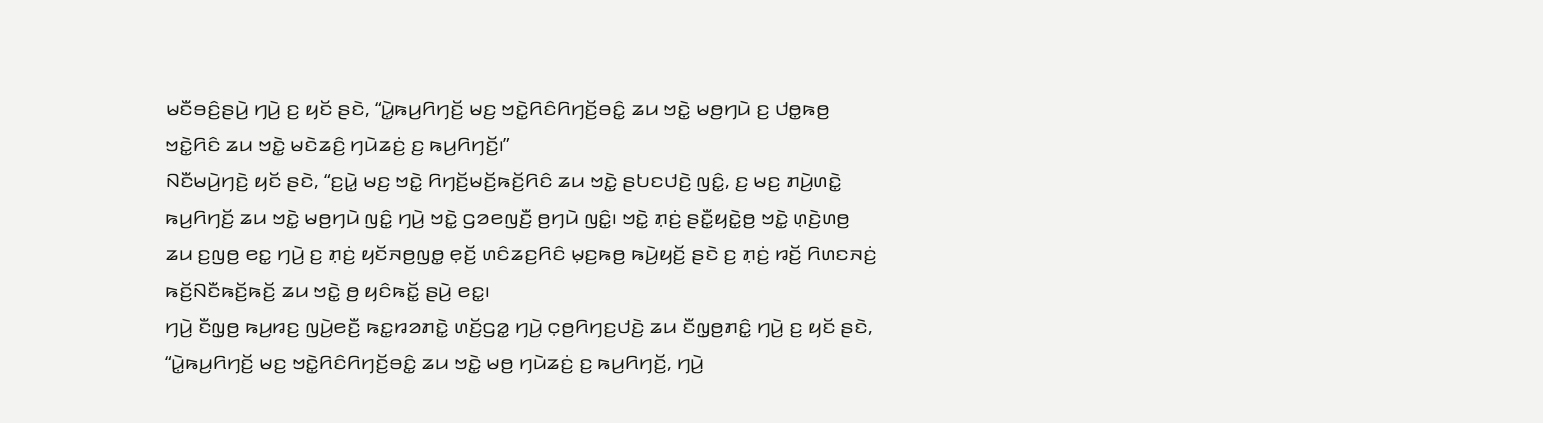ꤗꤢꤪꤋꤢꤨ꤬ꤔꤣꤧ꤬ ꤚꤣꤧ꤬ ꤢ꤬ ꤟꤢꤩ ꤔꤢꤧ, “ꤣꤧ꤭ꤒꤣ꤬ꤖꤚꤢꤩ꤬ ꤗꤢ꤬ ꤠꤢꤧ꤭ꤖꤢꤨꤖꤚꤢꤩ꤬ꤋꤢꤨ꤭ ꤘꤣ ꤠꤢꤧ꤭ ꤗꤥ꤬ꤚꤣꤧ ꤢ꤬ ꤓꤥ꤭ꤒꤥ꤬ ꤠꤢꤧ꤭ꤖꤢꤨ ꤘꤣ ꤠꤢꤧ꤭ ꤗꤢꤧꤘꤢꤨ꤬ ꤚꤣꤧꤘꤢꤦ꤬ ꤢ꤬ ꤒꤣ꤬ꤖꤚꤢꤩ꤬꤯”
ꤡꤢꤪꤗꤣꤧ꤬ꤚꤢꤧ꤬ ꤟꤢꤩ ꤔꤢꤧ, “ꤢ꤬ꤣꤧ꤭ ꤗꤢ꤬ ꤠꤢꤧ꤭ ꤖꤚꤢꤩ꤬ꤗꤢꤩ꤬ꤒꤢꤩ꤬ꤖꤢꤨ ꤘꤣ ꤠꤢꤧ꤭ ꤔꤝꤢꤓꤢꤧ꤬ ꤜꤢꤨ꤭, ꤢ꤬ ꤗꤢ꤬ ꤊꤣꤧ꤬ꤛꤢꤧ꤭ ꤒꤣ꤬ꤖꤚꤢꤩ꤬ ꤘꤣ ꤠꤢꤧ꤭ ꤗꤥ꤬ꤚꤣꤧ ꤜꤢꤨ꤭ ꤚꤣꤧ꤬ ꤠꤢꤧ꤭ ꤞꤤꤕꤜꤢꤪ꤬ ꤥ꤬ꤚꤣꤧ ꤜꤢꤨ꤭꤯ ꤠꤢꤧ꤭ ꤊ꤫ꤢꤦ꤬ ꤔꤢꤪ꤭ꤟꤢꤧ꤭ꤥ꤬ ꤠꤢꤧ꤭ ꤛ꤫ꤢꤧ꤬ꤛꤥ꤬ ꤘꤣ ꤢ꤬ꤜꤥ꤬ ꤕꤢ꤭ ꤚꤣꤧ꤬ ꤢ꤬ ꤊ꤫ꤢꤦ꤬ ꤟꤢꤩꤏꤥ꤬ꤜꤥ꤭ ꤕ꤫ꤢꤩ꤬ ꤛꤢꤨꤘꤢ꤬ꤖꤢꤨ ꤗ꤫ꤢ꤬ꤒꤥ꤬ ꤒꤣꤧ꤬ꤟꤢꤩ꤬ ꤔꤢꤧ ꤢ꤬ ꤊ꤫ꤢꤦ꤬ ꤙꤢꤩ꤬ ꤖꤛꤢꤏꤢꤦ꤬ ꤒꤢꤩ꤬ꤡꤢꤪꤒꤢꤩ꤬ꤒꤢꤩ꤬ ꤘꤣ ꤠꤢꤧ꤭ ꤥ꤬ ꤟꤢꤨꤒꤢꤩ꤭ ꤔꤣꤧ꤬ ꤕꤢ꤭꤯
ꤚꤣꤧ꤬ ꤢꤪꤜ꤫ꤥ꤬ ꤒꤣ꤬ꤙꤢ꤬ ꤜꤣꤧ꤬ꤕꤢꤪ꤬ ꤒꤢ꤭ꤙꤤꤊꤢꤧ꤭ ꤛꤢꤩ꤬ꤞꤤ꤭ ꤚꤣꤧ꤬ ꤍ꤫ꤥ꤬ꤖꤚꤢ꤬ꤓꤢꤧ꤬ ꤘꤣ ꤢꤪꤜ꤫ꤥ꤬ꤊꤢꤨ꤭ ꤚꤣꤧ꤬ ꤢ꤬ ꤟꤢꤩ ꤔꤢꤧ, “ꤣꤧ꤭ꤒꤣ꤬ꤖꤚꤢꤩ꤬ ꤗꤢ꤬ ꤠꤢꤧ꤭ꤖꤢꤨꤖꤚꤢꤩ꤬ꤋꤢꤨ꤭ ꤘꤣ ꤠꤢꤧ꤭ ꤗꤥ꤬ ꤚꤣꤧꤘꤢꤦ꤬ ꤢ꤬ ꤒꤣ꤬ꤖꤚꤢꤩ꤬, ꤚꤣꤧ꤬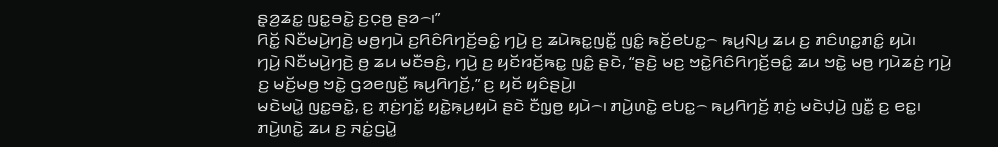ꤔ꤫ꤤ꤬ꤘꤢ꤭ ꤜꤢ꤭ꤋꤢꤧ꤭ ꤢ꤬ꤍ꤫ꤥ꤬ ꤔꤤ꤮꤯”
ꤖꤢꤩ꤭ ꤡꤢꤪꤗꤣꤧ꤬ꤚꤢꤧ꤬ ꤗꤥ꤬ꤚꤣꤧ ꤢ꤬ꤖꤢꤨꤖꤚꤢꤩ꤬ꤋꤢꤨ꤭ ꤚꤣꤧ꤬ ꤢ꤬ ꤘꤣꤧꤒꤢ꤭ꤜꤢꤪ꤭ ꤜꤢꤨ꤭ ꤒꤢꤩ꤬ꤕꤝꤢ꤭꤮ ꤒꤣ꤬ꤡꤣ꤬ ꤘꤣ ꤢ꤬ ꤊꤢꤨꤛꤢ꤭ꤊꤢꤨ꤭ ꤟꤣꤧ꤯
ꤚꤣꤧ꤬ ꤡꤢꤪꤗꤣꤧ꤬ꤚꤢꤧ꤬ ꤥ꤬ ꤘꤣ ꤗꤢꤪꤋꤢꤨ꤬, ꤚꤣꤧ꤬ ꤢ꤬ ꤟꤢꤩꤙꤢꤩ꤬ꤒꤢ꤭ ꤜꤢꤨ꤭ ꤔꤢꤧ, “ꤔꤢꤧ꤬ ꤗꤢ꤬ ꤠꤢꤧ꤭ꤖꤢꤨꤖꤚꤢꤩ꤬ꤋꤢꤨ꤭ ꤘꤣ ꤠꤢꤧ꤭ ꤗꤥ꤬ ꤚꤣꤧꤘꤢꤦ꤬ ꤚꤣꤧ꤬ ꤢ꤬ ꤗꤢꤩ꤬ꤗꤥ꤬ ꤠꤢꤧ꤭ ꤞꤤꤕꤜꤢꤪ꤬ ꤒꤣ꤬ꤖꤚꤢꤩ꤬,” ꤢ꤬ ꤟꤢꤩ ꤟꤢꤨꤔꤣꤧ꤬꤯
ꤗꤢꤧꤗꤣꤧ꤭ ꤜꤢ꤭ꤋꤢꤧ꤭, ꤢ꤬ ꤊ꤫ꤢꤦ꤬ꤚꤢꤩ꤭ ꤟꤢꤧ꤭ꤒ꤫ꤣ꤬ꤟꤣꤧ ꤔꤢꤧ ꤢꤪꤜ꤫ꤥ꤬ ꤟꤣꤧ꤮꤯ ꤊꤣꤧ꤬ꤛꤢꤧ꤭ ꤕꤝꤢ꤭꤮ ꤒꤣ꤬ꤖꤚꤢꤩ꤬ ꤊ꤫ꤢꤦ꤬ ꤗꤢꤧꤓ꤫ꤣꤧ꤬ ꤜꤢꤪ꤭ ꤢ꤬ ꤕꤢ꤭꤯ ꤊꤣꤧ꤬ꤛꤢꤧ꤭ ꤘꤣ ꤢ꤬ ꤏꤢꤦ꤭ꤞꤣꤧ꤭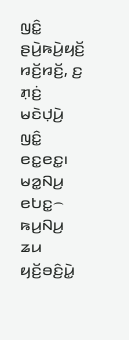ꤜꤢꤨ꤭ ꤔꤣꤧ꤬ꤒꤣꤧ꤬ꤟꤢꤩ꤬ ꤙꤢꤩ꤬ꤙꤢꤩ꤬, ꤢ꤬ ꤊ꤫ꤢꤦ꤬ ꤗꤢꤧꤓ꤫ꤣꤧ꤬ ꤜꤢꤨ꤭ ꤕꤢ꤭ꤕꤢ꤭꤯ ꤗꤤ꤭ꤡꤣ꤬ ꤕꤝꤢ꤭꤮ ꤒꤣ꤬ꤡꤣ꤬ ꤘꤣ ꤟꤢꤩ꤬ꤋꤢꤨ꤬ꤣꤧ꤭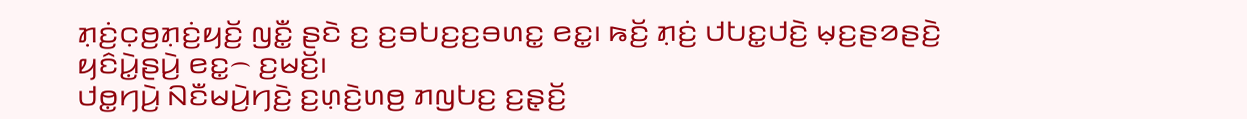ꤊ꤫ꤢꤦ꤬ꤍ꤫ꤥ꤬ꤊ꤫ꤢꤦ꤬ꤟꤢꤩ꤬ ꤜꤢꤪ꤭ ꤔꤢꤧ ꤢ꤬ ꤢ꤬ꤋꤝꤢ꤬ꤢ꤬ꤋꤛꤢ꤭ ꤕꤢ꤭꤯ ꤒꤢꤩ꤬ ꤊ꤫ꤢꤦ꤬ ꤓꤝꤢ꤭ꤓꤢꤧ꤬ ꤗ꤫ꤢ꤬ꤔꤤꤔꤢꤧ꤬ ꤟꤢꤨꤣꤧ꤭ꤔꤣꤧ꤬ ꤕꤢ꤭꤮ ꤢ꤬ꤗꤢꤩ꤬꤯
ꤓꤥ꤭ꤚꤣꤧ꤬ ꤡꤢꤪꤗꤣꤧ꤬ꤚꤢꤧ꤬ ꤢ꤬ꤛ꤫ꤢꤧ꤬ꤛꤥ꤬ ꤊꤜꤝꤢ꤬ ꤢ꤬ꤔ꤫ꤢꤩ꤬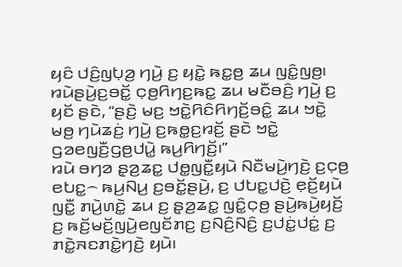ꤟꤢꤨ ꤓꤢꤨ꤬ꤜꤝ꤫ꤤ꤬ ꤚꤣꤧ꤬ ꤢ꤬ ꤟꤢꤧ꤭ ꤒꤢ꤭ꤥ꤬ ꤘꤣ ꤜꤢꤨ꤭ꤜꤥ꤬꤯ ꤙꤣꤧꤔꤣꤧ꤬ꤢ꤬ꤋꤢꤩ꤭ ꤍ꤫ꤥ꤬ꤖꤚꤢ꤬ꤒꤢ꤭ ꤘꤣ ꤗꤢꤪꤋꤢꤨ꤬ ꤚꤣꤧ꤬ ꤢ꤬ ꤟꤢꤩ ꤔꤢꤧ, “ꤔꤢꤧ꤬ ꤗꤢ꤬ ꤠꤢꤧ꤭ꤖꤢꤨꤖꤚꤢꤩ꤬ꤋꤢꤨ꤭ ꤘꤣ ꤠꤢꤧ꤭ ꤗꤥ꤬ ꤚꤣꤧꤘꤢꤦ꤬ ꤚꤣꤧ꤬ ꤢ꤬ꤒꤥ꤭ꤢ꤬ꤙꤢꤩ꤬ ꤔꤢꤧ ꤠꤢꤧ꤭ ꤞꤤꤕꤜꤢꤪ꤬ꤞꤥ꤬ꤓꤣꤧ꤭ ꤒꤣ꤬ꤖꤚꤢꤩ꤬꤯”
ꤙꤣꤧ ꤋꤚꤤ ꤔ꤫ꤤ꤬ꤘꤢ꤭ ꤓꤥ꤭ꤜꤢꤪ꤭ꤟꤣꤧ ꤡꤢꤪꤗꤣꤧ꤬ꤚꤢꤧ꤬ ꤢ꤬ꤍ꤫ꤥ꤬ ꤕꤝꤢ꤭꤮ ꤒꤣ꤬ꤡꤣ꤬ ꤢ꤬ꤋꤢꤩ꤭ꤔꤣꤧ꤬, ꤢ꤬ ꤓꤝꤢ꤭ꤓꤢꤧ꤬ ꤕ꤫ꤢꤩ꤬ꤟꤣꤧ ꤜꤢꤪ꤭ ꤊꤣꤧ꤬ꤛꤢꤧ꤭ ꤘꤣ ꤢ꤬ ꤔ꤫ꤤ꤬ꤘꤢ꤭ ꤜꤢꤨ꤭ꤍ꤫ꤥ꤬ ꤔꤣꤧ꤬ꤒꤣꤧ꤬ꤟꤢꤩ꤬ ꤢ꤬ ꤒꤢꤩ꤬ꤗꤢꤩ꤬ꤜꤣꤧ꤬ꤕꤜꤢꤩꤊꤢ꤬ ꤢ꤬ꤡꤢꤨ꤬ꤡꤢꤨ꤬ ꤢ꤬ꤓꤢꤦ꤭ꤓꤢꤦ꤭ ꤢ꤬ ꤊꤢꤧ꤭ꤏꤢꤊꤢꤧ꤭ꤚꤢꤧ꤬ ꤟꤣꤧ꤯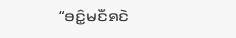“ꤋꤢꤨ꤭ꤗꤢꤪꤎꤢꤧ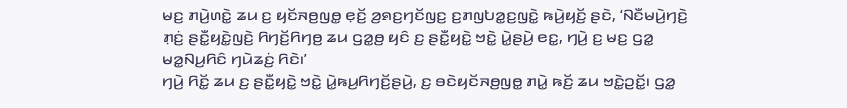ꤗꤢ꤬ ꤊꤣꤧ꤬ꤛꤢꤧ꤭ ꤘꤣ ꤢ꤬ ꤟꤢꤩꤏꤥ꤬ꤜꤥ꤭ ꤕ꤫ꤢꤩ꤬ ꤤ꤬ꤎꤢ꤬ꤚꤢꤩꤜꤢ꤬ ꤢ꤬ꤊꤜꤝꤤ꤭ꤢ꤬ꤜꤢꤧ꤭ ꤒꤣꤧ꤬ꤟꤢꤩ꤬ ꤔꤢꤧ, ‘ꤡꤢꤪꤗꤣꤧ꤬ꤚꤢꤧ꤬ ꤊ꤫ꤢꤦ꤬ ꤔꤢꤪ꤭ꤟꤢꤧ꤭ꤜꤢꤧ꤬ ꤖꤚꤢꤩ꤬ꤖꤚꤥ꤬ ꤘꤣ ꤞꤤ꤭ꤥ꤬ ꤟꤢꤨ ꤢ꤬ ꤔꤢꤪ꤭ꤟꤢꤧ꤭ ꤠꤢꤧ꤭ ꤣꤧ꤭ꤔꤣꤧ꤬ ꤕꤢ꤭, ꤚꤣꤧ꤬ ꤢ꤬ ꤗꤢ꤬ ꤞꤤ꤭ ꤗꤤ꤭ꤡꤣ꤬ꤖꤢꤨ ꤚꤣꤧꤘꤢꤦ꤬ ꤖꤢꤧ꤯’
ꤚꤣꤧ꤬ ꤖꤢꤩ꤭ ꤘꤣ ꤢ꤬ ꤔꤢꤪ꤭ꤟꤢꤧ꤭ ꤠꤢꤧ꤭ ꤣꤧ꤭ꤒꤣ꤬ꤖꤚꤢꤩ꤬ꤔꤣꤧ꤬, ꤢ꤬ ꤋꤢꤧꤟꤢꤩꤏꤥ꤬ꤜꤥ꤭ ꤊꤣꤧ꤭ ꤒꤢꤩ꤬ ꤘꤣ ꤠꤢꤧ꤭ꤑꤢꤩ꤭꤯ ꤞꤤ꤭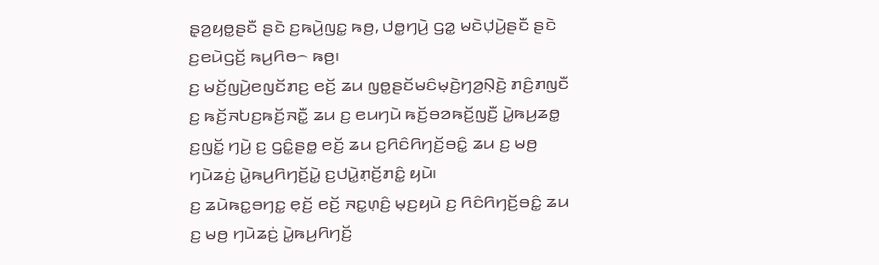ꤔ꤫ꤤ꤬ꤟꤥ꤭ꤔꤢꤪ ꤔꤢꤧ ꤢ꤬ꤒꤣꤧ꤬ꤜꤢ꤭ ꤒꤥ꤬, ꤓꤥ꤭ꤚꤣꤧ꤬ ꤞꤤ꤭ ꤗꤢꤧꤓ꤫ꤣꤧ꤬ꤔꤢꤪ ꤔꤢꤧ ꤢ꤬ꤕꤣꤧꤞꤢꤩ꤬ ꤒꤣ꤬ꤖꤥ꤮ ꤒꤥ꤬꤯
ꤢ꤬ ꤗꤢꤩ꤬ꤜꤣꤧ꤬ꤕꤜꤢꤩꤊꤢ꤬ ꤕꤢꤩ꤬ ꤘꤣ ꤜꤥ꤭ꤔꤢꤩꤗꤢꤨꤗ꤫ꤢꤧ꤬ꤚꤤ꤬ꤡ꤫ꤢꤧ꤬ ꤊꤢꤨ꤬ꤊꤜꤢꤪ ꤢ꤬ ꤒꤢꤩ꤬ꤏꤝꤢ꤬ꤒꤢꤩ꤬ꤏꤢꤪ꤭ ꤘꤣ ꤢ꤬ ꤕꤣꤚꤣꤧ ꤒꤢꤩ꤬ꤋꤤꤒꤢꤩ꤬ꤜꤢꤪ꤬ ꤣꤧ꤭ꤒꤣ꤬ꤘꤥ꤭ ꤢ꤬ꤜꤢꤩ꤭ ꤚꤣꤧ꤬ ꤢ꤬ ꤞꤢꤨ꤭ꤔꤥ꤭ ꤕꤢꤩ꤬ ꤘꤣ ꤢ꤬ꤖꤢꤨꤖꤚꤢꤩ꤬ꤋꤢꤨ꤭ ꤘꤣ ꤢ꤬ ꤗꤥ꤬ ꤚꤣꤧꤘꤢꤦ꤬ ꤣꤧ꤭ꤒꤣ꤬ꤖꤚꤢꤩ꤬ꤣꤧ꤭ ꤢ꤬ꤓꤣꤧ꤭ꤊ꤫ꤢꤩ꤬ꤊꤢꤨ꤭ ꤟꤣꤧ꤯
ꤢ꤬ ꤘꤣꤧꤒꤢ꤭ꤋꤚꤢ꤭ ꤕ꤫ꤢꤩ꤬ ꤕꤢꤩ꤬ ꤏꤢ꤭ꤛ꤫ꤢꤨ꤬ ꤗ꤫ꤢ꤬ꤟꤣꤧ ꤢ꤬ ꤖꤢꤨꤖꤚꤢꤩ꤬ꤋꤢꤨ꤭ ꤘꤣ ꤢ꤬ ꤗꤥ꤬ ꤚꤣꤧꤘꤢꤦ꤬ ꤣꤧ꤭ꤒꤣ꤬ꤖꤚꤢꤩ꤬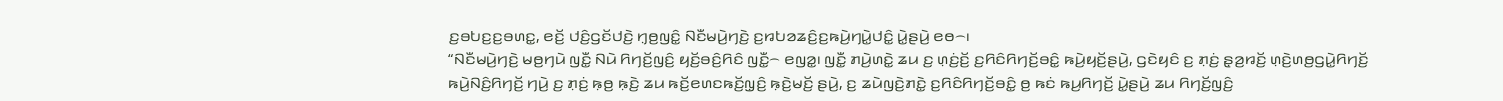ꤢ꤬ꤋꤝꤢ꤬ꤢ꤬ꤋꤛꤢ꤭, ꤕꤢꤩ꤬ ꤓꤢꤨ꤬ꤞꤢꤩꤓꤢꤧ꤬ ꤚ꤫ꤥ꤬ꤜꤢꤨ꤭ ꤡꤢꤪꤗꤣꤧ꤬ꤚꤢꤧ꤬ ꤢ꤬ꤙꤝꤤꤘꤢꤨ꤬ꤢ꤬ꤒꤣꤧ꤬ꤚꤣꤧ꤭ꤓꤢꤨ꤭ ꤣꤧ꤭ꤔꤣꤧ꤬ ꤕꤥ꤮꤯
“ꤡꤢꤪꤗꤣꤧ꤬ꤚꤢꤧ꤬ ꤗꤥ꤬ꤚꤣꤧ ꤜꤢꤪ꤭ ꤡꤣꤧ ꤖꤚꤢꤩ꤬ꤜꤢꤨ꤬ ꤟꤢꤩ꤬ꤋꤢꤨ꤬ꤖꤢꤨ ꤜꤢꤪ꤭꤮ ꤕꤜꤤ꤭꤯ ꤜꤢꤪ꤭ ꤊꤣꤧ꤬ꤛꤢꤧ꤭ ꤘꤣ ꤢ꤬ ꤛ꤫ꤢꤦ꤬ꤢꤩ꤬ ꤢ꤬ꤖꤢꤨꤖꤚꤢꤩ꤬ꤋꤢꤨ꤭ ꤒꤣꤧ꤬ꤟꤢꤩ꤬ꤔꤣꤧ꤬, ꤞꤢꤧꤟꤢꤨ ꤢ꤬ ꤊ꤫ꤢꤦ꤬ ꤔ꤫ꤤ꤬ꤙꤢꤩ꤬ ꤛ꤫ꤢꤧ꤬ꤛꤥ꤬ꤞꤣꤧ꤭ꤖꤚꤢꤩ꤬ ꤒꤣꤧ꤬ꤡꤢꤨ꤬ꤖꤚꤢꤩ꤬ ꤚꤣꤧ꤬ ꤢ꤬ ꤊ꤫ꤢꤦ꤬ ꤒ꤫ꤥ꤬ ꤒ꤫ꤢꤧ꤬ ꤘꤣ ꤒꤢꤩ꤬ꤕꤛꤢꤒꤢꤩ꤬ꤜ꤫ꤢꤨ꤬ ꤒ꤫ꤢꤧ꤬ꤗꤢꤩ꤬ ꤔꤣꤧ꤬, ꤢ꤬ ꤘꤣꤧꤜꤢꤧ꤬ꤊꤢꤧ꤭ ꤢ꤬ꤖꤢꤨꤖꤚꤢꤩ꤬ꤋꤢꤨ꤭ ꤥ꤬ ꤒꤢꤦ ꤒꤣ꤬ꤖꤚꤢꤩ꤬ ꤣꤧ꤭ꤔꤣꤧ꤬ ꤘꤣ ꤖꤚꤢꤩ꤬ꤜꤢꤨ꤬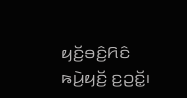ꤟꤢꤩ꤬ꤋꤢꤨ꤬ꤖꤢꤨ ꤒꤣꤧ꤬ꤟꤢꤩ꤬ ꤢ꤬ꤑꤢꤩ꤭꤯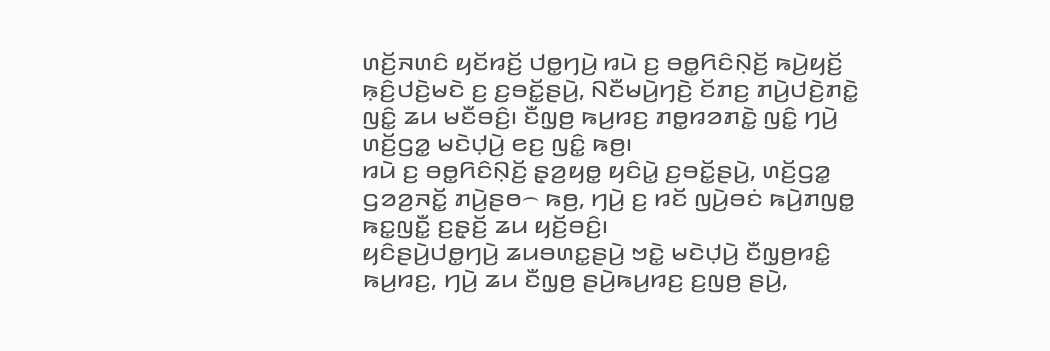ꤛꤢꤩ꤬ꤏꤛꤢꤨ ꤟꤢꤩꤙꤢꤩ꤬ ꤓꤥ꤭ꤚꤣꤧ꤬ ꤙꤣꤧ ꤢ꤬ ꤋꤥ꤭ꤖꤢꤨꤡ꤫ꤢꤩ꤬ ꤒꤣꤧ꤬ꤟꤢꤩ꤬ ꤒ꤫ꤢꤨ꤬ꤓꤢꤧ꤬ꤗꤢꤧ ꤢ꤬ ꤢ꤬ꤋꤢꤩ꤭ꤔꤣꤧ꤬, ꤡꤢꤪꤗꤣꤧ꤬ꤚꤢꤧ꤬ ꤢꤩꤊꤢ꤬ ꤊꤣꤧ꤬ꤓꤢꤧ꤬ꤊꤢꤧ꤭ ꤜꤢꤨ꤭ ꤘꤣ ꤗꤢꤪꤋꤢꤨ꤬꤯ ꤢꤪꤜ꤫ꤥ꤬ ꤒꤣ꤬ꤙꤢ꤬ ꤊꤥ꤭ꤙꤤꤊꤢꤧ꤭ ꤜꤢꤨ꤭ ꤚꤣꤧ꤬ ꤛꤢꤩ꤬ꤞꤤ꤭ ꤗꤢꤧꤓ꤫ꤣꤧ꤬ ꤕꤢ꤬ ꤜꤢꤨ꤭ ꤒꤥ꤬꤯
ꤙꤣꤧ ꤢ꤬ ꤋꤥ꤭ꤖꤢꤨꤡ꤫ꤢꤩ꤬ ꤔ꤫ꤤ꤬ꤟꤥ꤭ ꤟꤢꤨꤣꤧ꤭ ꤢ꤬ꤋꤢꤩ꤭ꤔꤣꤧ꤬, ꤛꤢꤩ꤬ꤞꤤ꤭ ꤞꤤꤤ꤬ꤏꤢꤩ꤭ ꤊꤣꤧ꤬ꤔꤥ꤮ ꤒꤥ꤬, ꤚꤣꤧ꤬ ꤢ꤬ ꤙꤢꤩ ꤜꤣꤧ꤬ꤋꤢꤦ ꤒꤣꤧ꤬ꤊꤜꤥ꤭ ꤒꤢ꤭ꤜꤢꤪ꤭ ꤢ꤬ꤔ꤫ꤢꤩ꤬ ꤘꤣ ꤟꤢꤩ꤬ꤋꤢꤨ꤬꤯
ꤟꤢꤨꤔꤣꤧ꤬ꤓꤥ꤭ꤚꤣꤧ꤬ ꤘꤣꤋꤛꤢ꤭ꤔꤣꤧ꤬ ꤠꤢꤧ꤭ ꤗꤢꤧꤓ꤫ꤣꤧ꤬ ꤢꤪꤜ꤫ꤥ꤬ꤙꤢꤨ꤭ ꤒꤣ꤬ꤙꤢ꤬, ꤚꤣꤧ꤬ ꤘꤣ ꤢꤪꤜ꤫ꤥ꤬ ꤔꤣꤧ꤬ꤒꤣ꤬ꤙꤢ꤬ ꤢ꤬ꤜꤥ꤬ ꤔꤣꤧ꤬,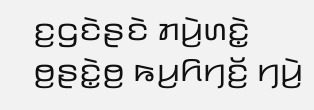ꤢ꤬ꤞꤢꤧꤔꤢꤧ ꤊꤣꤧ꤬ꤛꤢꤧ꤭ ꤥ꤬ꤔꤢꤧ꤭ꤥ꤬ ꤒꤣ꤬ꤖꤚꤢꤩ꤬ ꤚꤣꤧ꤬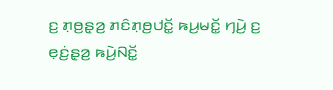ꤢ꤬ ꤊ꤫ꤥ꤬ꤔ꤫ꤤ꤬ ꤊꤢꤨꤊ꤫ꤥ꤬ꤓꤢꤩ꤭ ꤒꤣ꤬ꤗꤢꤩ꤭ ꤚꤣꤧ꤬ ꤢ꤬ ꤕ꤫ꤢꤦ꤬ꤔ꤫ꤤ꤬ ꤒꤣꤧ꤬ꤡꤢꤩ꤭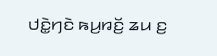ꤓꤢꤧ꤭ꤚꤢꤧ ꤒꤣ꤬ꤙꤢꤩ꤬ ꤘꤣ ꤢ꤬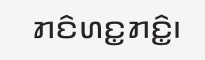ꤊꤢꤨꤛꤢ꤭ꤊꤢꤨ꤭꤯